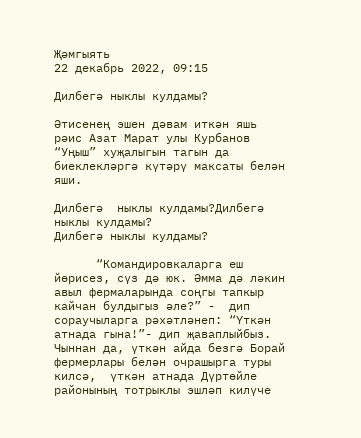Җәмгыять
22 декабрь 2022, 09:15

Дилбегә ныклы кулдамы?

Әтисенең эшен дәвам иткән яшь рәис Азат Марат улы Курбанов  “Уңыш” хуҗалыгын тагын да биеклекләргә күтәрү максаты белән яши.

Дилбегә  ныклы кулдамы?Дилбегә  ныклы кулдамы?
Дилбегә ныклы кулдамы?

      “Командировкаларга еш йөрисез, сүз дә юк. Әмма дә ләкин авыл фермаларында соңгы тапкыр кайчан булдыгыз әле?” -  дип  сораучыларга рәхәтләнеп: “Үткән атнада гына!”- дип җаваплыйбыз. Чыннан да, үткән айда безгә Борай фермерлары белән очрашырга туры килсә,  үткән атнада Дүртөйле  районының тотрыклы эшләп килүче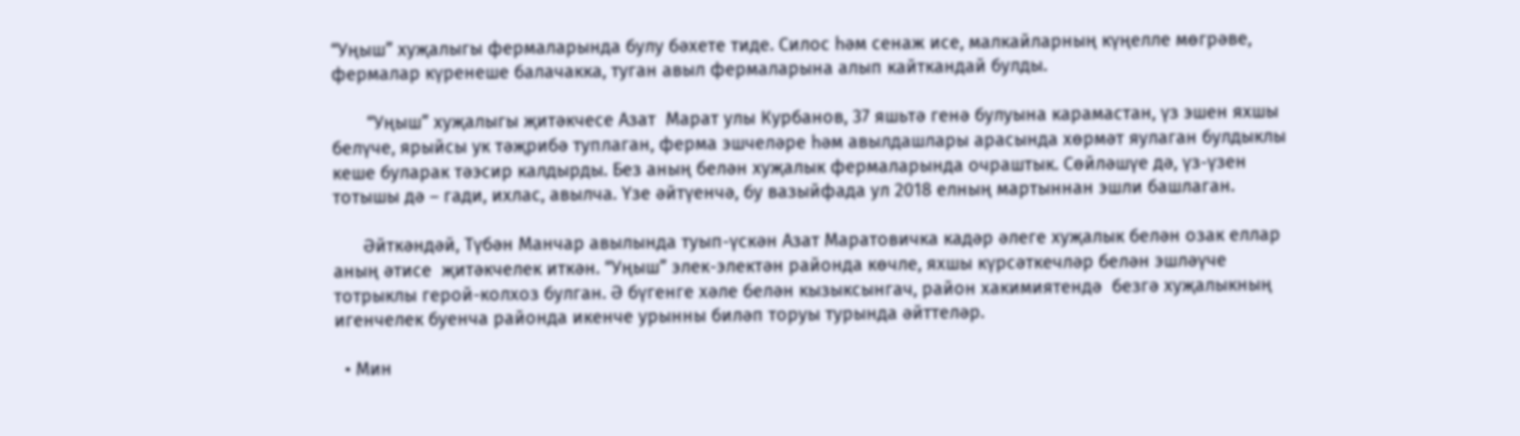“Уңыш” хуҗалыгы фермаларында булу бәхете тиде. Силос һәм сенаж исе, малкайларның күңелле мөгрәве, фермалар күренеше балачакка, туган авыл фермаларына алып кайткандай булды.

       “Уңыш” хуҗалыгы җитәкчесе Азат  Марат улы Курбанов, 37 яшьтә генә булуына карамастан, үз эшен яхшы белүче, ярыйсы ук тәҗрибә туплаган, ферма эшчеләре һәм авылдашлары арасында хөрмәт яулаган булдыклы кеше буларак тәэсир калдырды. Без аның белән хуҗалык фермаларында очраштык. Сөйләшүе дә, үз-үзен тотышы дә – гади, ихлас, авылча. Үзе әйтүенчә, бу вазыйфада ул 2018 елның мартыннан эшли башлаган.

      Әйткәндәй, Түбән Манчар авылында туып-үскән Азат Маратовичка кадәр әлеге хуҗалык белән озак еллар аның әтисе  җитәкчелек иткән. “Уңыш” элек-электән районда көчле, яхшы күрсәткечләр белән эшләүче тотрыклы герой-колхоз булган. Ә бүгенге хәле белән кызыксынгач, район хакимиятендә  безгә хуҗалыкның игенчелек буенча районда икенче урынны биләп торуы турында әйттеләр.

  • Мин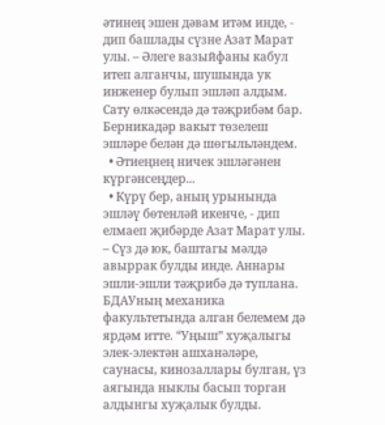әтинең эшен дәвам итәм инде, - дип башлады сүзне Азат Марат улы. – Әлеге вазыйфаны кабул итеп алганчы, шушында ук инженер булып эшләп алдым. Сату өлкәсендә дә тәҗрибәм бар. Берникадәр вакыт төзелеш эшләре белән дә шөгыльләндем.
  • Әтиеңнең ничек эшләгәнен күргәнсеңдер...
  • Күрү бер, аның урынында эшләү бөтенләй икенче, - дип елмаеп җибәрде Азат Марат улы. – Сүз дә юк, баштагы мәлдә авыррак булды инде. Аннары эшли-эшли тәҗрибә дә туплана. БДАУның механика факультетында алган белемем дә ярдәм итте. “Уңыш” хуҗалыгы элек-электән ашханәләре, саунасы, кинозаллары булган, үз аягында ныклы басып торган алдынгы хуҗалык булды.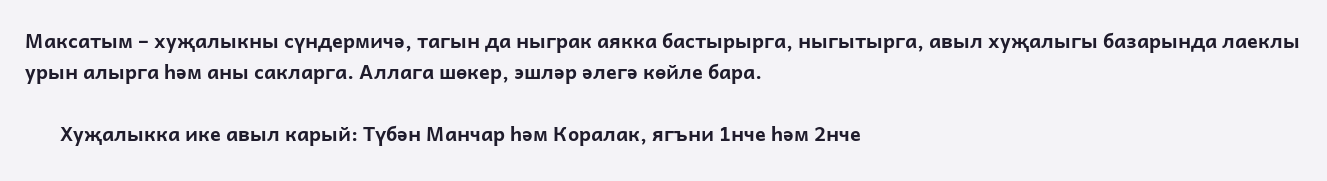Максатым – хуҗалыкны сүндермичә, тагын да ныграк аякка бастырырга, ныгытырга, авыл хуҗалыгы базарында лаеклы урын алырга һәм аны сакларга. Аллага шөкер, эшләр әлегә көйле бара.

       Хуҗалыкка ике авыл карый: Түбән Манчар һәм Коралак, ягъни 1нче һәм 2нче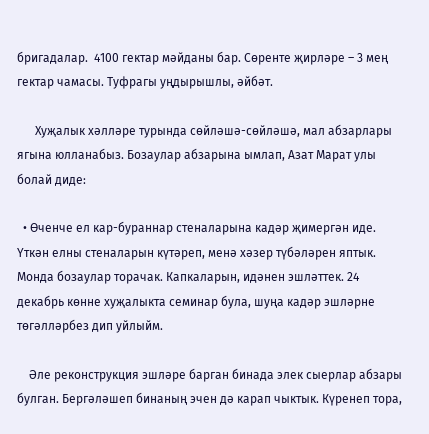бригадалар.  4100 гектар мәйданы бар. Сөренте җирләре – 3 мең гектар чамасы. Туфрагы уңдырышлы, әйбәт.

      Хуҗалык хәлләре турында сөйләшә-сөйләшә, мал абзарлары ягына юлланабыз. Бозаулар абзарына ымлап, Азат Марат улы болай диде:

  • Өченче ел кар-бураннар стеналарына кадәр җимергән иде. Үткән елны стеналарын күтәреп, менә хәзер түбәләрен яптык. Монда бозаулар торачак. Капкаларын, идәнен эшләттек. 24 декабрь көнне хуҗалыкта семинар була, шуңа кадәр эшләрне төгәлләрбез дип уйлыйм.

    Әле реконструкция эшләре барган бинада элек сыерлар абзары булган. Бергәләшеп бинаның эчен дә карап чыктык. Күренеп тора,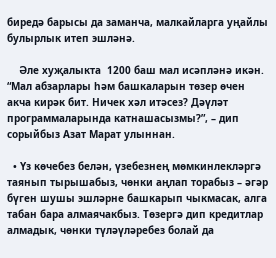биредә барысы да заманча, малкайларга уңайлы булырлык итеп эшләнә.

    Әле хуҗалыкта  1200 баш мал исәпләнә икән. “Мал абзарлары һәм башкаларын төзер өчен акча кирәк бит. Ничек хәл итәсез? Дәүләт программаларында катнашасызмы?”, – дип сорыйбыз Азат Марат улыннан.

  • Үз көчебез белән, үзебезнең мөмкинлекләргә таянып тырышабыз, чөнки аңлап торабыз – әгәр бүген шушы эшләрне башкарып чыкмасак, алга табан бара алмаячакбыз. Төзергә дип кредитлар алмадык, чөнки түләүләребез болай да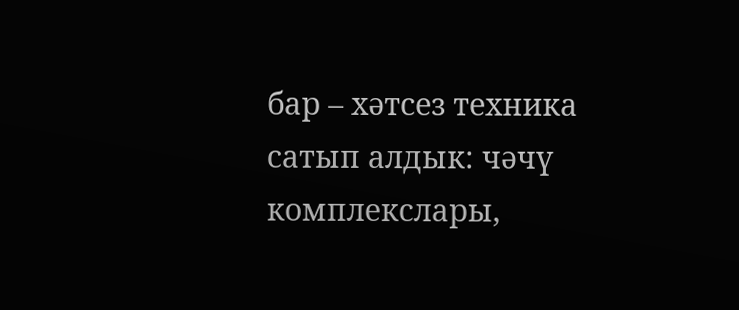бар – хәтсез техника сатып алдык: чәчү комплекслары,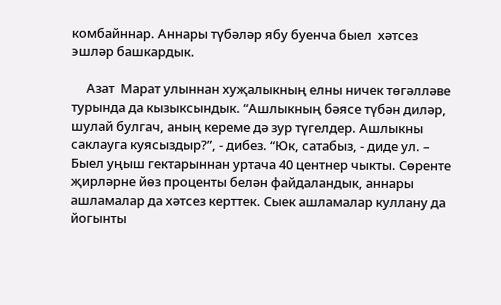комбайннар. Аннары түбәләр ябу буенча быел  хәтсез эшләр башкардык.

     Азат  Марат улыннан хуҗалыкның елны ничек төгәлләве турында да кызыксындык. “Ашлыкның бәясе түбән диләр, шулай булгач, аның кереме дә зур түгелдер. Ашлыкны саклауга куясыздыр?”, - дибез. “Юк, сатабыз, - диде ул. – Быел уңыш гектарыннан уртача 40 центнер чыкты. Сөренте җирләрне йөз проценты белән файдаландык, аннары ашламалар да хәтсез керттек. Сыек ашламалар куллану да йогынты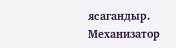ясагандыр.  Механизатор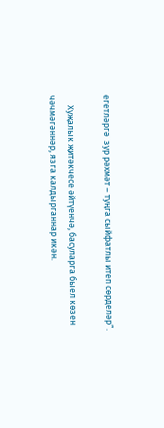егетләргә  зур рәхмәт – туңга сыйфатлы итеп сөрделәр”.

     Хуҗалык җитәкчесе әйтүенчә, басуларга быел көзен чәчмәгәннәр, язга калдырганнар икән.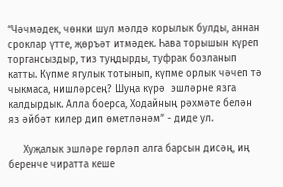“Чәчмәдек, чөнки шул мәлдә корылык булды, аннан сроклар үтте, җөръәт итмәдек. Һава торышын күреп торгансыздыр, тиз туңдырды, туфрак бозланып катты. Күпме ягулык тотынып, күпме орлык чәчеп тә чыкмаса, нишләрсең? Шуңа күрә  эшләрне язга калдырдык. Алла боерса, Ходайның рәхмәте белән яз әйбәт килер дип өметләнәм” - диде ул.

     Хуҗалык эшләре гөрләп алга барсын дисәң, иң беренче чиратта кеше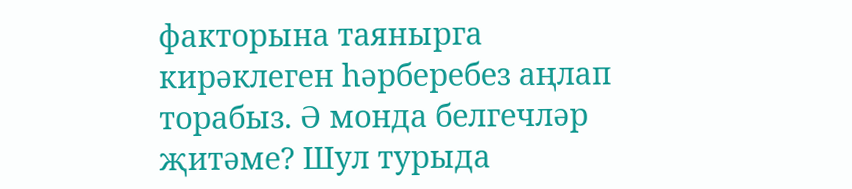факторына таянырга кирәклеген һәрберебез аңлап торабыз. Ә монда белгечләр җитәме? Шул турыда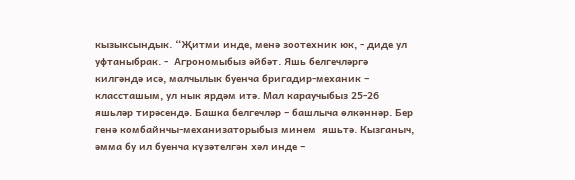кызыксындык. “Җитми инде, менә зоотехник юк, - диде ул уфтаныбрак. -  Агрономыбыз әйбәт. Яшь белгечләргә килгәндә исә, малчылык буенча бригадир-механик – классташым, ул нык ярдәм итә. Мал караучыбыз 25-26 яшьләр тирәсендә. Башка белгечләр – башлыча өлкәннәр. Бер генә комбайнчы-механизаторыбыз минем  яшьтә. Кызганыч, әмма бу ил буенча күзәтелгән хәл инде –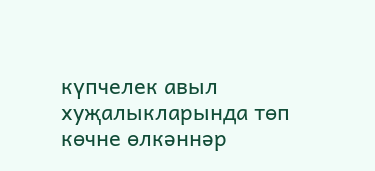күпчелек авыл хуҗалыкларында төп көчне өлкәннәр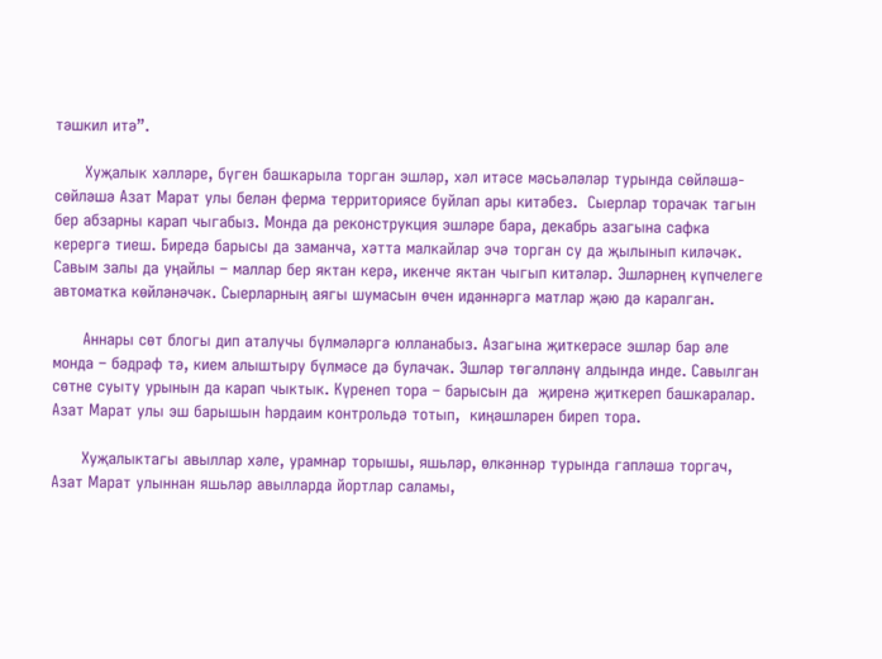тәшкил итә”.

      Хуҗалык хәлләре, бүген башкарыла торган эшләр, хәл итәсе мәсьәләләр турында сөйләшә-сөйләшә Азат Марат улы белән ферма территориясе буйлап ары китәбез.  Сыерлар торачак тагын бер абзарны карап чыгабыз. Монда да реконструкция эшләре бара, декабрь азагына сафка керергә тиеш. Биредә барысы да заманча, хәтта малкайлар эчә торган су да җылынып киләчәк. Савым залы да уңайлы – маллар бер яктан керә, икенче яктан чыгып китәләр. Эшләрнең күпчелеге автоматка көйләнәчәк. Сыерларның аягы шумасын өчен идәннәргә матлар җәю дә каралган.

      Аннары сөт блогы дип аталучы бүлмәләргә юлланабыз. Азагына җиткерәсе эшләр бар әле монда – бәдрәф тә, кием алыштыру бүлмәсе дә булачак. Эшләр төгәлләнү алдында инде. Савылган сөтне суыту урынын да карап чыктык. Күренеп тора – барысын да  җиренә җиткереп башкаралар. Азат Марат улы эш барышын һәрдаим контрольдә тотып,  киңәшләрен биреп тора.

      Хуҗалыктагы авыллар хәле, урамнар торышы, яшьләр, өлкәннәр турында гапләшә торгач, Азат Марат улыннан яшьләр авылларда йортлар саламы,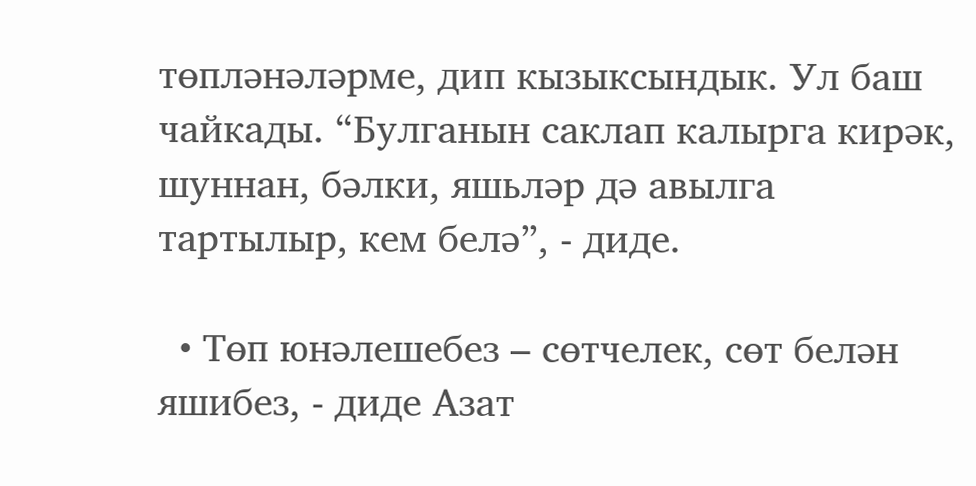төпләнәләрме, дип кызыксындык. Ул баш чайкады. “Булганын саклап калырга кирәк, шуннан, бәлки, яшьләр дә авылга тартылыр, кем белә”, - диде.

  • Төп юнәлешебез – сөтчелек, сөт белән яшибез, - диде Азат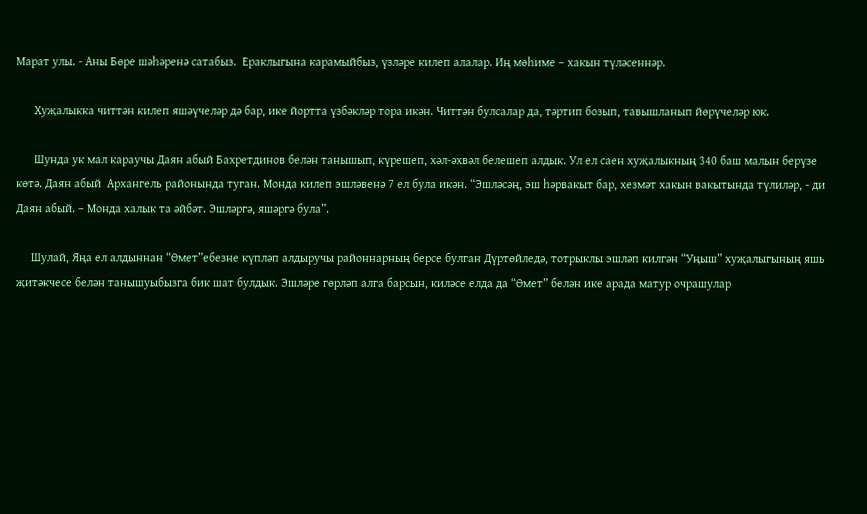Марат улы. - Аны Бөре шәһәренә сатабыз.  Ераклыгына карамыйбыз, үзләре килеп алалар. Иң мөһиме – хакын түләсеннәр.

      Хуҗалыкка читтән килеп яшәүчеләр дә бар, ике йортта үзбәкләр тора икән. Читтән булсалар да, тәртип бозып, тавышланып йөрүчеләр юк.

      Шунда ук мал караучы Даян абый Бахретдинов белән танышып, күрешеп, хәл-әхвәл белешеп алдык. Ул ел саен хуҗалыкның 340 баш малын берүзе көтә. Даян абый  Архангель районында туган. Монда килеп эшләвенә 7 ел була икән. “Эшләсәң, эш һәрвакыт бар, хезмәт хакын вакытында түлиләр, - ди Даян абый. – Монда халык та әйбәт. Эшләргә, яшәргә була”.

     Шулай, Яңа ел алдыннан “Өмет”ебезне күпләп алдыручы районнарның берсе булган Дүртөйледә, тотрыклы эшләп килгән “Уңыш” хуҗалыгының яшь җитәкчесе белән танышуыбызга бик шат булдык. Эшләре гөрләп алга барсын, киләсе елда да “Өмет” белән ике арада матур очрашулар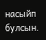насыйп булсын.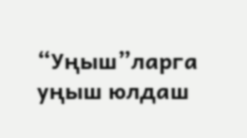“Уңыш”ларга уңыш юлдаш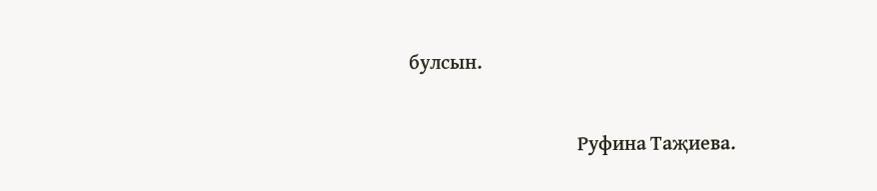булсын.

                                          Руфина Таҗиева.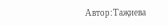Автор:Таҗиева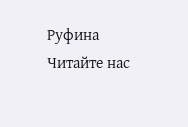Руфина
Читайте нас